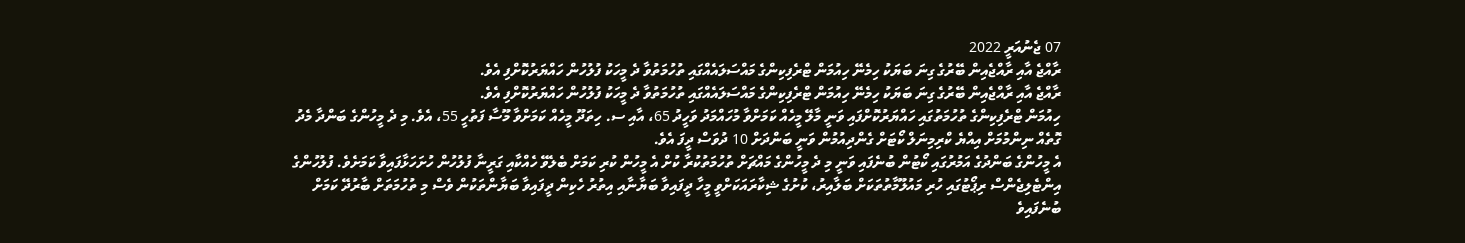07 ޖެނުއަރީ 2022
ރާއްޖެ އާއި ރާއްޖެއިން ބޭރުގެ ގިނަ ބަޔަކު ހިމެނޭ ހިއުމަން ޓްރެފިކިންގެ މައްސަލައެއްގައި ތުހުމަތުވާ ދެ މީހަކު ފުލުހުން ހައްޔަރުކޮށްފި އެވެ.
ރާއްޖެ އާއި ރާއްޖެއިން ބޭރުގެ ގިނަ ބަޔަކު ހިމެނޭ ހިއުމަން ޓްރެފިކިންގެ މައްސަލައެއްގައި ތުހުމަތުވާ ދެ މީހަކު ފުލުހުން ހައްޔަރުކޮށްފި އެވެ.
ހިއުމަން ޓްރެފިކިންގެ ތުހުމަތުގައި ހައްޔަރުކޮށްފައި ވަނީ މާލޭ މީހެއް ކަމަށްވާ މުހައްމަދު ވަހީދު 65، އާއި ސ. ހިތަދޫ މީހެއް ކަމަށްވާ މޫސާ ފަތުހީ 55، އެވެ. މި ދެ މީހުންގެ ބަންދާ މެދު ގޮތެއް ނިންމުމަށް އިއްޔެ ކްރިމިނަލް ކޯޓަށް ގެންދިއުމުން ވަނީ ބަންދަށް 10 ދުވަސް ދީފަ އެވެ.
އެ މީހުންގެ ބަންދުގެ އަމުރުގައި ކޯޓުން ބުނެފައި ވަނީ މި ދެ މީހުންގެ މައްޗަށް ތުހުމަތުކުރާ ކުށް އެ މީހުން ކުރި ކަމަށް ބެލެވޭ ހެއްކާއި ގަރީނާ ފުލުހުން ހުށަހަޅާފައިވާ ކަމަށެވެ. ފުލުހުންގެ އިންޓެލިޖެންސް ރިޕޯޓުގައި ހުރި މައުލޫމާތުތަކަށް ބަލާއިރު، ކުށުގެ ޝިކާރައަކަށްވީ މީހާ ދީފައިވާ ބަޔާނާއި އިތުރު ހެކިން ދީފައިވާ ބަޔާންތަކުން ވެސް މި ތުހުމަތަށް ބާރުދޭ ކަމަށް ބުނެފައިވެ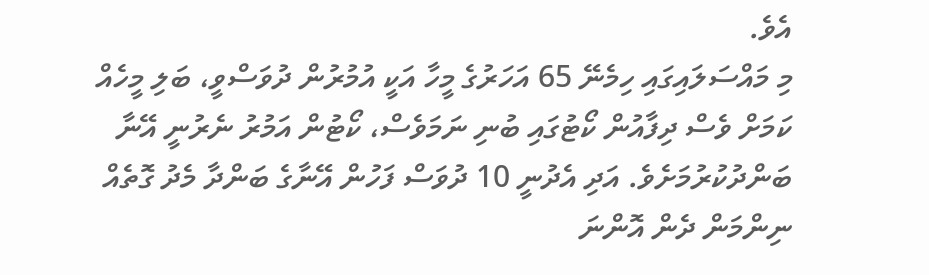އެވެ.
މި މައްސަލައިގައި ހިމެނޭ 65 އަހަރުގެ މީހާ އަކީ އުމުރުން ދުވަސްވީ، ބަލި މީހެއް ކަމަށް ވެސް ދިފާއުން ކޯޓުގައި ބުނި ނަމަވެސް، ކޯޓުން އަމުރު ނެރުނީ އޭނާ ބަންދުކުރުމަށެވެ. އަދި އެދުނީ 10 ދުވަސް ފަހުން އޭނާގެ ބަންދާ މެދު ގޮތެއް ނިންމަން ދެން އޮންނަ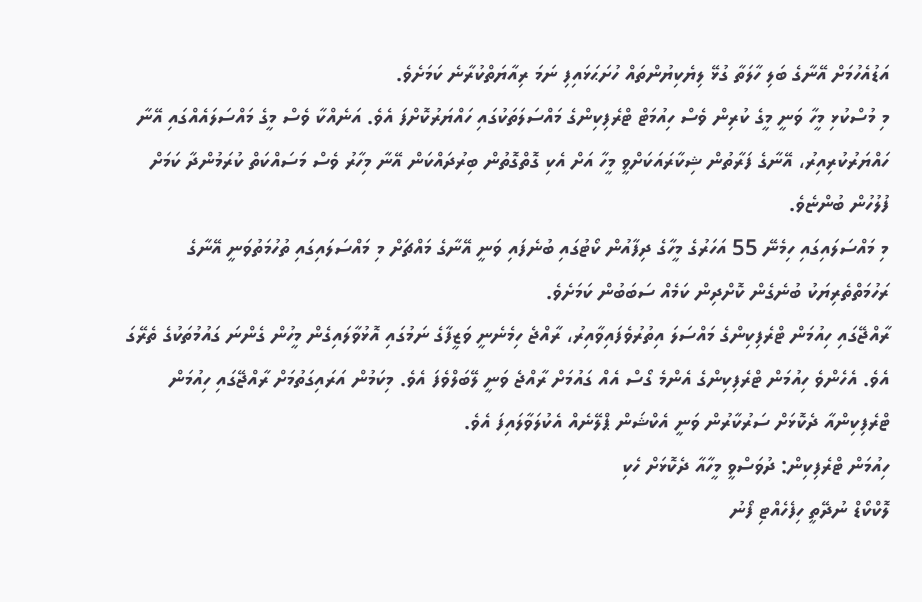އަޑުއެހުމަށް އޭނާގެ ބަލި ހާލަތާ ގުޅޭ ލިޔެކިޔުންތައް ހުށަޙަޅައިފި ނަމަ ރިއާޔަތްކުރާނެ ކަމަށެވެ.
މި މުސްކުޅި މީހާ ވަނީ މީގެ ކުރިން ވެސް ހިއުމަޓް ޓްރެފިކިންގެ މައްސަލަތަކުގައި ހައްޔަރުކޮށްފަ އެވެ. އަނެއްކާ ވެސް މީގެ މައްސަލައެއްގައި އޭނާ ހައްޔަރުކުރިއިރު، އޭނާގެ ފަރާތުން ޝިކާރައަކަށްވީ މީހާ އަށް އެކި ގޮތްގޮތުން ބިރުދައްކަން އޭނާ މިހާރު ވެސް މަސައްކަތް ކުރަމުންދާ ކަމަށް ފުލުހުން ބުންޏެވެ.
މި މައްސަލައިގައި ހިމެނޭ 55 އަހަރުގެ މީހާގެ ދިފާއުން ކޯޓުގައި ބުނެފައި ވަނީ އޭނާގެ މައްޗަށް މި މައްސަލައިގައި ތުހުމަތުވަނީ އޭނާގެ ރަހުމަތްތެރިޔަކު ބުނެގެން ކޮށްދިން ކަމެއް ސަބަބުން ކަމަށެވެ.
ރާއްޖޭގައި ހިއުމަން ޓްރެފިކިންގެ މައްސަލަ އިތުރުވެފައިވާއިރު، ރާއްޖެ ހިމެނެނީ ވަޒީފާގެ ނަމުގައި އޮޅުވާލައިގެން މީހުން ގެންނަ ގައުމުތަކުގެ ތެރޭގަ އެވެ. އެހެންވެ ހިއުމަން ޓްރެފިކިންގެ އެންމެ ގޯސް އެއް ގައުމަށް ރާއްޖެ ވަނީ ލޭބަލްވެފަ އެވެ. މިކަމުން އަރައިގަތުމަށް ރާއްޖޭގައި ހިއުމަން ޓްރެފިކިންއާ ދެކޮޅަށް ސަރުކާރުން ވަނީ އެކްޝަން ޕްލޭނެއް އެކުލަވާލައިފަ އެވެ.
ހިއުމަން ޓްރެފިކިން: ދުވަސްވީ މީހާއާ ދެކޮޅަށް ހެކި
ލޮކްކޯޑް ނުދޭތީ ހިފެހެއްޓި ފޯނު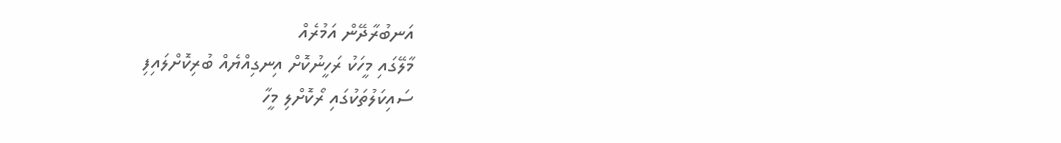އަނބުރާދޭން އަމުރެއް
މާލޭގައި މީހަކު ރަހީނުކޮށް އިނގިއްޔެއް ބުރިކޮށްލައިފި
ސައިކަލުތަކުގައި ރޯކޮށްލި މީހާ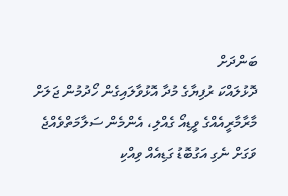ބަންދަށް
ދޮޅުލައްކަ ރުފިޔާގެ މުދާ އޮޅުވާލައިގެން ހޯދުމުން ޖަލަށް
މާރާމާރީއެއްގެ ވީޑިއޯ ގެއްލި، އެންމެން ސަލާމަތްވެއްޖެ
ވަގަށް ނެގި އަގުބޮޑު ގަޑިއެއް ވިއްކި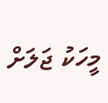މީހަކު ޖަލަށް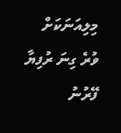މިލިއަނަކަށް ވުރެ ގިނަ ރުފިޔާ ފޭރުނު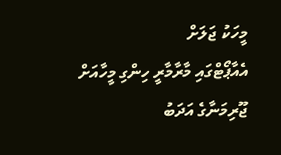މީހަކު ޖަލަށް
އެއާޕޯޓްގައި މާރާމާރީ ހިންގި މީހާއަށް ޖޫރިމަނާގެ އަދަބު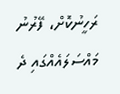ރަހީނުކޮށް، ފޭރުނު މައްސަލައެއްގައި ދެ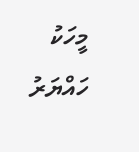މީހަކު ހައްޔަރު